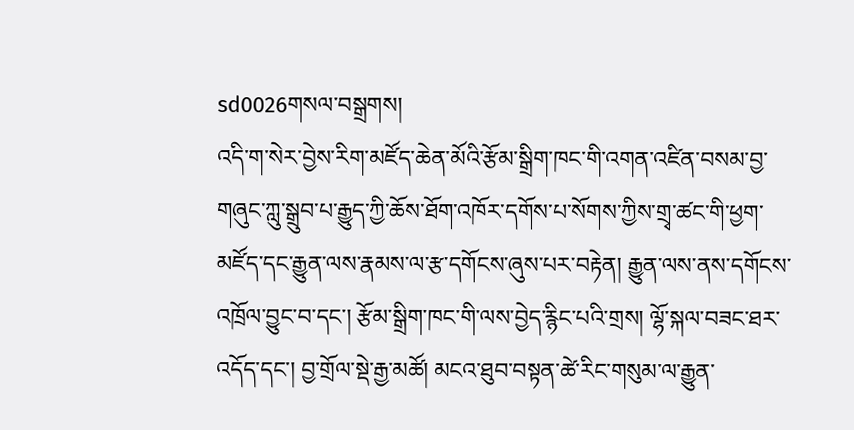sd0026གསལ་བསྒྲགས།
འདི་ག་སེར་བྱེས་རིག་མཛོད་ཆེན་མོའི་རྩོམ་སྒྲིག་ཁང་གི་འགན་འཛིན་བསམ་བྱ་གཞུང་ཀླུ་སྒྲུབ་པ་རྒྱུད་ཀྱི་ཆོས་ཐོག་འཁོར་དགོས་པ་སོགས་ཀྱིས་གྲྭ་ཚང་གི་ཕྱག་མཛོད་དང་རྒྱུན་ལས་རྣམས་ལ་རྩ་དགོངས་ཞུས་པར་བརྟེན། རྒྱུན་ལས་ནས་དགོངས་འཁྲོལ་བྱུང་བ་དང་། རྩོམ་སྒྲིག་ཁང་གི་ལས་བྱེད་རྙིང་པའི་གྲས། ལྷོ་སྐལ་བཟང་ཐར་འདོད་དང་། བྱ་གྲོལ་སྡེ་རྒྱ་མཚོ། མངའ་ཐུབ་བསྟན་ཚེ་རིང་གསུམ་ལ་རྒྱུན་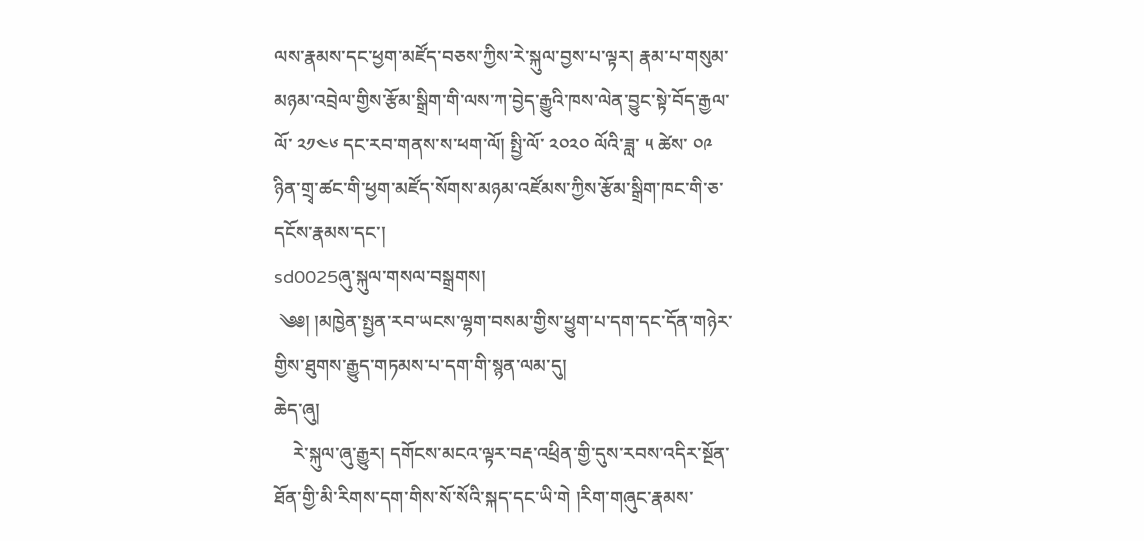ལས་རྣམས་དང་ཕྱག་མཛོད་བཅས་ཀྱིས་རེ་སྐུལ་བྱས་པ་ལྟར། རྣམ་པ་གསུམ་མཉམ་འབྲེལ་གྱིས་རྩོམ་སྒྲིག་གི་ལས་ཀ་བྱེད་རྒྱུའི་ཁས་ལེན་བྱུང་སྟེ་བོད་རྒྱལ་ལོ་ ༢༡༤༦ དང་རབ་གནས་ས་ཕག་ལོ། སྤྱི་ལོ་ ༢༠༢༠ ལོའི་ཟླ་ ༥ ཚེས་ ༠༩ ཉིན་གྲྭ་ཚང་གི་ཕྱག་མཛོད་སོགས་མཉམ་འཛོམས་ཀྱིས་རྩོམ་སྒྲིག་ཁང་གི་ཅ་དངོས་རྣམས་དང་།
sd0025ཞུ་སྐུལ་གསལ་བསྒྲགས།
 ༄༅། །མཁྱེན་སྤྱན་རབ་ཡངས་ལྷག་བསམ་གྱིས་ཕྱུག་པ་དག་དང་དོན་གཉེར་གྱིས་ཐུགས་རྒྱུད་གཏམས་པ་དག་གི་སྙན་ལམ་དུ།
ཆེད་ཞུ།
    རེ་སྐུལ་ཞུ་རྒྱུར། དགོངས་མངའ་ལྟར་བརྡ་འཕྲིན་གྱི་དུས་རབས་འདིར་སྔོན་ཐོན་གྱི་མི་རིགས་དག་གིས་སོ་སོའི་སྐད་དང་ཡི་གེ །རིག་གཞུང་རྣམས་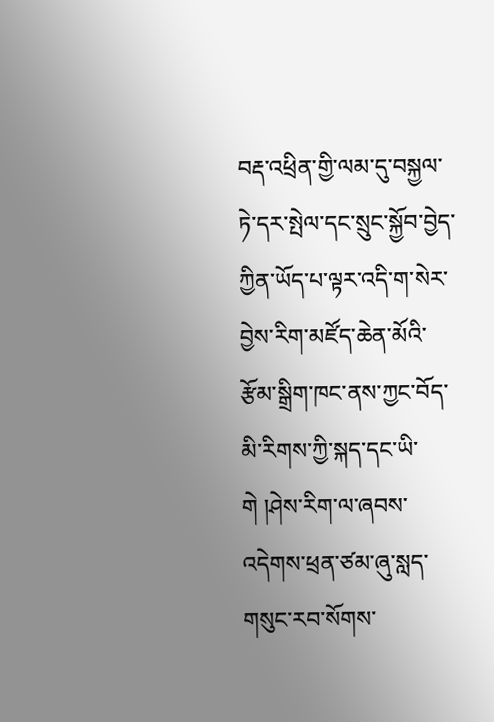བརྡ་འཕྲིན་གྱི་ལམ་དུ་བསྐྱལ་ཏེ་དར་སྤེལ་དང་སྲུང་སྐྱོབ་བྱེད་ཀྱིན་ཡོད་པ་ལྟར་འདི་ག་སེར་བྱེས་རིག་མཛོད་ཆེན་མོའི་རྩོམ་སྒྲིག་ཁང་ནས་ཀྱང་བོད་མི་རིགས་ཀྱི་སྐད་དང་ཡི་གེ །ཤེས་རིག་ལ་ཞབས་འདེགས་ཕྲན་ཙམ་ཞུ་སླད་གསུང་རབ་སོགས་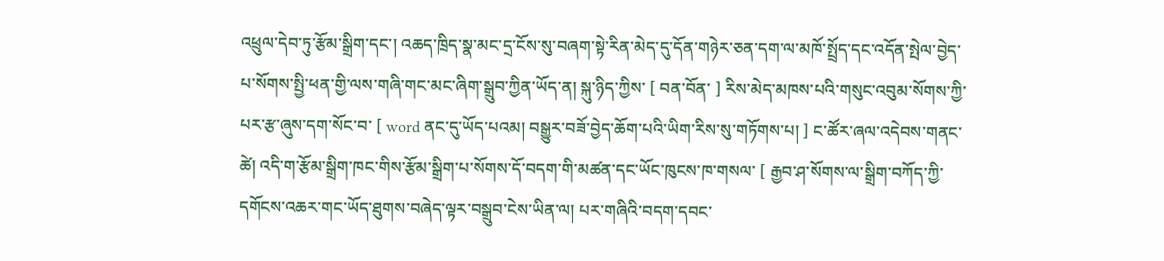འཕྲུལ་དེབ་ཏུ་རྩོམ་སྒྲིག་དང་། འཆད་ཁྲིད་སྣ་མང་དྲ་ངོས་སུ་བཞག་སྟེ་རིན་མེད་དུ་དོན་གཉེར་ཅན་དག་ལ་མཁོ་སྤྲོད་དང་འདོན་སྤེལ་བྱེད་པ་སོགས་སྤྱི་ཕན་གྱི་ལས་གཞི་གང་མང་ཞིག་སྒྲུབ་ཀྱིན་ཡོད་ན། སྐུ་ཉིད་ཀྱིས་ [ བན་བོན་ ] རིས་མེད་མཁས་པའི་གསུང་འབུམ་སོགས་ཀྱི་པར་རྩ་ཞུས་དག་སོང་བ་ [ word ནང་དུ་ཡོད་པའམ། བསྒྱུར་བཟོ་བྱེད་ཆོག་པའི་ཡིག་རིས་སུ་གཏོགས་པ། ] ང་ཚོར་ཞལ་འདེབས་གནང་ཚེ། འདི་ག་རྩོམ་སྒྲིག་ཁང་གིས་རྩོམ་སྒྲིག་པ་སོགས་དོ་བདག་གི་མཚན་དང་ཡོང་ཁུངས་ཁ་གསལ་ [ རྒྱབ་ཤ་སོགས་ལ་སྒྲིག་བཀོད་ཀྱི་དགོངས་འཆར་གང་ཡོད་ཐུགས་བཞེད་ལྟར་བསྒྲུབ་ངེས་ཡིན་ལ། པར་གཞིའི་བདག་དབང་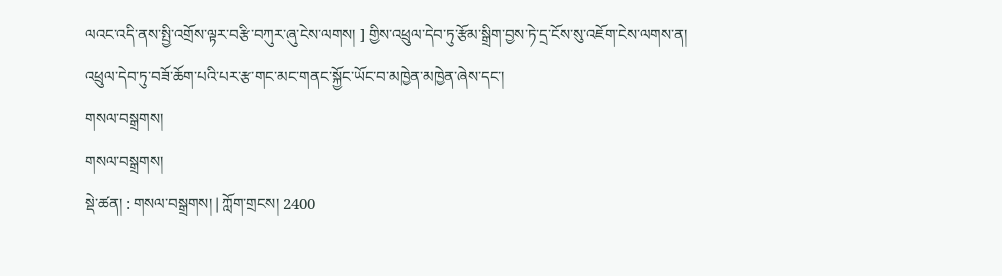ལའང་འདི་ནས་སྤྱི་འགྲོས་ལྟར་བརྩི་བཀུར་ཞུ་ངེས་ལགས། ] གྱིས་འཕྲུལ་དེབ་ཏུ་རྩོམ་སྒྲིག་བྱས་ཏེ་དྲ་ངོས་སུ་འཇོག་ངེས་ལགས་ན། འཕྲུལ་དེབ་ཏུ་བཟོ་ཆོག་པའི་པར་རྩ་གང་མང་གནང་སྐྱོང་ཡོང་བ་མཁྱེན་མཁྱེན་ཞེས་དང་།
གསལ་བསྒྲགས།
གསལ་བསྒྲགས།
སྡེ་ཚན། : གསལ་བསྒྲགས། | ཀློག་གྲངས། 2400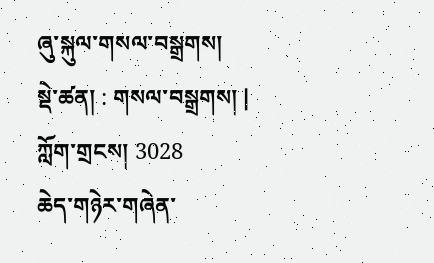ཞུ་སྐུལ་གསལ་བསྒྲགས།
སྡེ་ཚན། : གསལ་བསྒྲགས། | ཀློག་གྲངས། 3028
ཆེད་གཉེར་གཞེན་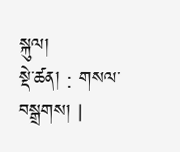སྐུལ།
སྡེ་ཚན། : གསལ་བསྒྲགས། |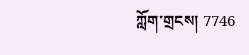ཀློག་གྲངས། 7746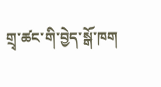གྲྭ་ཚང་གི་བྱེད་སྒོ་ཁག